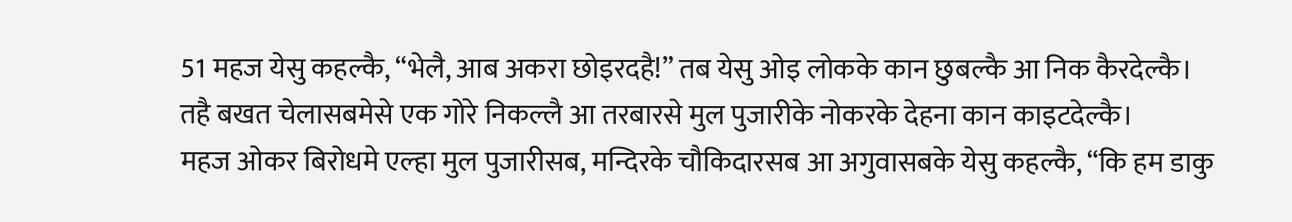51 महज येसु कहल्कै, “भेलै, आब अकरा छोइरदहै!” तब येसु ओइ लोकके कान छुबल्कै आ निक कैरदेल्कै।
तहै बखत चेलासबमेसे एक गोरे निकल्लै आ तरबारसे मुल पुजारीके नोकरके देहना कान काइटदेल्कै।
महज ओकर बिरोधमे एल्हा मुल पुजारीसब, मन्दिरके चौकिदारसब आ अगुवासबके येसु कहल्कै, “कि हम डाकु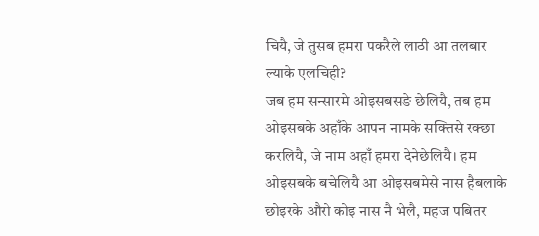चियै, जे तुसब हमरा पकरैले लाठी आ तलबार ल्याके एलचिही?
जब हम सन्सारमे ओइसबसङे छेलियै, तब हम ओइसबके अहाँके आपन नामके सक्तिसे रक्छा करलियै, जे नाम अहाँ हमरा देनेछेलियै। हम ओइसबके बचेलियै आ ओइसबमेसे नास हैबलाके छोइरके औरो कोइ नास नै भेलै, महज पबितर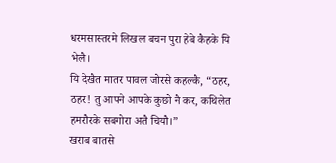धरमसास्तरमे लिखल बचन पुरा हेबे कैहके यि भेलै।
यि देखैत मातर पावल जोरसे कहल्कै, “ठहर, ठहर! तु आपने आपके कुछो नै कर, कथिलेत हमरौरके सबगोरा अतै चियौ।”
खराब बातसे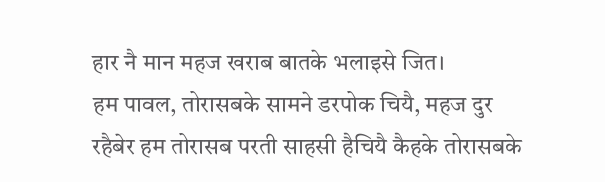हार नै मान महज खराब बातके भलाइसे जित।
हम पावल, तोरासबके सामने डरपोक चियै, महज दुर रहैबेर हम तोरासब परती साहसी हैचियै कैहके तोरासबके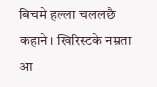बिचमे हल्ला चललछै कहाने। खिरिस्टके नम्रता आ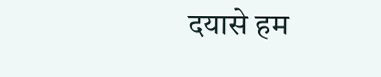दयासे हम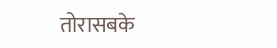तोरासबके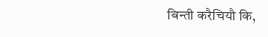बिन्ती करैचियौ कि,